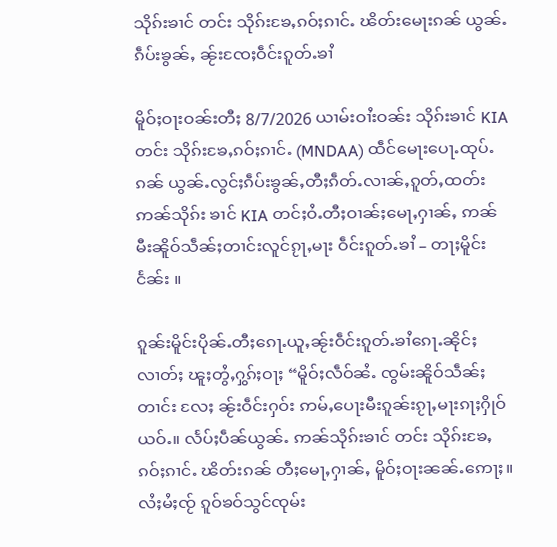သိုၵ်းၶၢင် တင်း သိုၵ်းၶႄႇၵဝ်ႈၵၢင်ႉ ၽိတ်းမေႃးၵၼ် ယွၼ်ႉၵဵပ်းၶွၼ်ႇ ၼႂ်းၸႄႈဝဵင်းၵူတ်ႉၶၢႆ

မိူဝ်ႈဝႃးဝၼ်းတီႈ 8/7/2026 ယၢမ်းဝၢႆးဝၼ်း သိုၵ်းၶၢင် KIA တင်း သိုၵ်းၶႄႇၵဝ်ႈၵၢင်ႉ (MNDAA) ထဵင်မေႃးပေႃႉထုပ်ႉၵၼ် ယွၼ်ႉလွင်ႈၵဵပ်းၶွၼ်ႇတီႈၵဵတ်ႉလၢၼ်ႇၵူတ်ႇထတ်း ဢၼ်သိုၵ်း ၶၢင် KIA တင်ႈဝႆႉတီႈဝၢၼ်ႈမေႃႇႁၢၼ်ႇ ဢၼ်မီးၼိူဝ်သဵၼ်ႈတၢင်းလူင်ၵႂႃႇမႃး ဝဵင်းၵူတ်ႉၶၢႆ – တႃႈမိူင်းငႅၼ်း ။

ၵူၼ်းမိူင်းပိုၼ်ႉတီႈၵေႃႉယူႇၼႂ်းဝဵင်းၵူတ်ႉၶၢႆၵေႃႉၼိုင်ႈ လၢတ်ႈ ၽူႈတွႆႇႁွၵ်ႈဝႃႈ “မိူဝ်ႈလဵဝ်ၼႆႉ ၸွမ်းၼိူဝ်သဵၼ်ႈတၢင်း လႄႈ ၼႂ်းဝဵင်းႁဝ်း ဢမ်ႇပေႃးမီးၵူၼ်းၵႂႃႇမႃးၵႃႈႁိုဝ်ယဝ်ႉ။ လႅပ်ႈပဵၼ်ယွၼ်ႉ ဢၼ်သိုၵ်းၶၢင် တင်း သိုၵ်းၶႄႇၵဝ်ႈၵၢင်ႉ ၽိတ်းၵၼ် တီႈမေႃႇႁၢၼ်ႇ မိူဝ်ႈဝႃးၼၼ်ႉဢေႃႈ။ လႆႈမႆႈၸႂ် ၵူဝ်ၶဝ်သွင်ၸုမ်း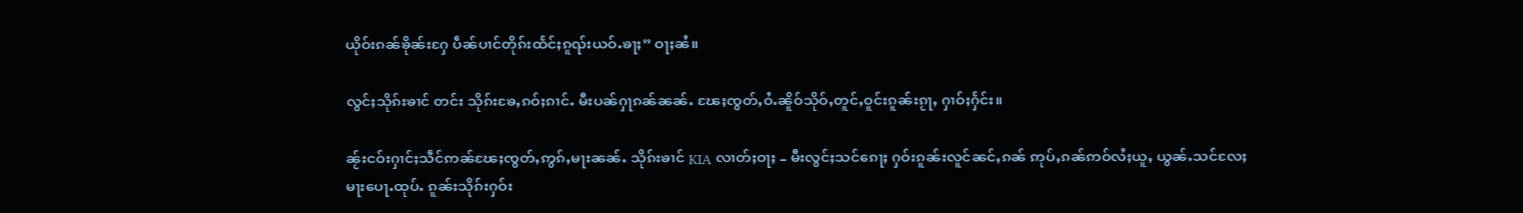ယိုဝ်းၵၼ်ၶိုၼ်းႁႄ ပဵၼ်ပၢင်တိုၵ်းထႅင်ႈၵူၺ်းယဝ်ႉၶႃႈ” ဝႃႈၼႆ။

လွင်ႈသိုၵ်းၶၢင် တင်း သိုၵ်းၶႄႇၵဝ်ႈၵၢင်ႉ မီးပၼ်ႁႃၵၼ်ၼၼ်ႉ ၽႄႈၸွတ်ႇဝႆႉၼိူဝ်သိုဝ်ႇတူင်ႇဝူင်းၵူၼ်းၵႂႃႇ ႁၢဝ်ႈႁႅင်း။

ၼႂ်းငဝ်းႁၢင်ႈသဵင်ဢၼ်ၽႄႈၸွတ်ႇဢွၵ်ႇမႃးၼၼ်ႉ သိုၵ်းၶၢင် KIA လၢတ်ႈဝႃႈ – မီးလွင်ႈသင်ၵေႃႈ ႁဝ်းၵူၼ်းလူင်ၼင်ႇၵၼ် ဢုပ်ႇၵၼ်ဢဝ်လႆႈယူႇ ယွၼ်ႉသင်လႄႈ မႃးပေႃႉထုပ်ႉ ၵူၼ်းသိုၵ်းႁဝ်း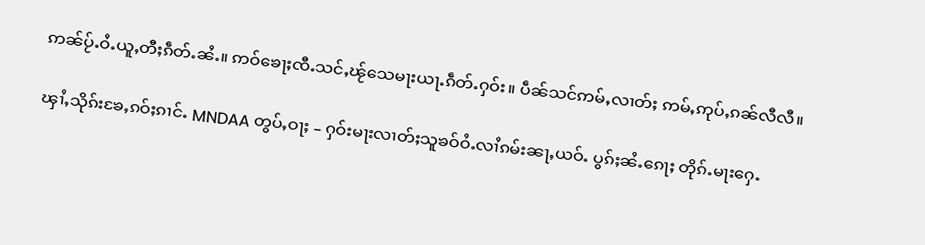ဢၼ်ပႂ်ႉဝႆႉယူႇတီႈၵဵတ်ႉၼႆႉ။ ဢဝ်ၶေႃႈၸီႉသင်ႇၽႂ်သေမႃးယႃႉၵဵတ်ႉႁဝ်း။ ပဵၼ်သင်ဢမ်ႇလၢတ်ႈ ဢမ်ႇဢုပ်ႇၵၼ်လီလီ။

ၾၢႆႇသိုၵ်းၶႄႇၵဝ်ႈၵၢင်ႉ MNDAA တွပ်ႇဝႃႈ – ႁဝ်းမႃးလၢတ်ႈသူၶဝ်ဝႆႉလၢႆၵမ်းၼႃႇယဝ်ႉ ပွၵ်ႈၼႆႉၵေႃႈ တိုၵ်ႉမႃးႁေႉ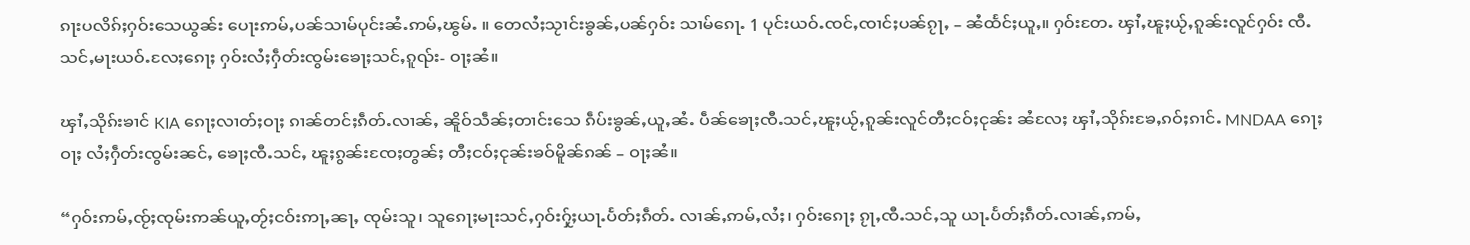ၵႃးပလိၵ်ႈႁဝ်းသေယွၼ်း ပေႃးဢမ်ႇပၼ်သၢမ်ပုင်းၼႆႉဢမ်ႇၽွမ်ႉ ။ တေလႆႈသႂၢင်းၶွၼ်ႇပၼ်ႁဝ်း သၢမ်ၵေႃႉ 1 ပုင်းယဝ်ႉၸင်ႇၸၢင်ႈပၼ်ၵႂႃႇ – ၼႆထႅင်ႈယူႇ။ ႁဝ်းတႄႉ ၾၢႆႇၽူႈယႂ်ႇၵူၼ်းလူင်ႁဝ်း ၸီႉသင်ႇမႃးယဝ်ႉလႄႈၵေႃႈ ႁဝ်းလႆႈႁဵတ်းၸွမ်းၶေႃႈသင်ႇၵူၺ်း- ဝႃႈၼႆ။

ၾၢႆႇသိုၵ်းၶၢင် KIA ၵေႃႈလၢတ်ႈဝႃႈ ၵၢၼ်တင်ႈၵဵတ်ႉလၢၼ်ႇ ၼိူဝ်သဵၼ်ႈတၢင်းသေ ၵဵပ်းၶွၼ်ႇယူႇၼႆႉ ပဵၼ်ၶေႃႈၸီႉသင်ႇၽူႈယႂ်ႇၵူၼ်းလူင်တီႈငဝ်ႈငုၼ်း ၼႆလႄႈ ၾၢႆႇသိုၵ်းၶႄႇၵဝ်ႈၵၢင်ႉ MNDAA ၵေႃႈဝႃႈ လႆႈႁဵတ်းၸွမ်းၼင်ႇ ၶေႃႈၸီႉသင်ႇ ၽူႈၵွၼ်းၸႄႈတွၼ်ႈ တီႈငဝ်ႈငုၼ်းၶဝ်မိူၼ်ၵၼ် – ဝႃႈၼႆ။

“ႁဝ်းဢမ်ႇၸႂ်ႈၸုမ်းဢၼ်ယူႇတႂ်ႈငဝ်းဢႃႇၼႃႇ ၸုမ်းသူ၊ သူၵေႃႈမႃးသင်ႇႁဝ်းႁႂ်ႈယႃႉပႅတ်ႈၵဵတ်ႉ လၢၼ်ႇဢမ်ႇလႆႈ၊ ႁဝ်းၵေႃႈ ၵႂႃႇၸီႉသင်ႇသူ ယႃႉပႅတ်ႈၵဵတ်ႉလၢၼ်ႇဢမ်ႇ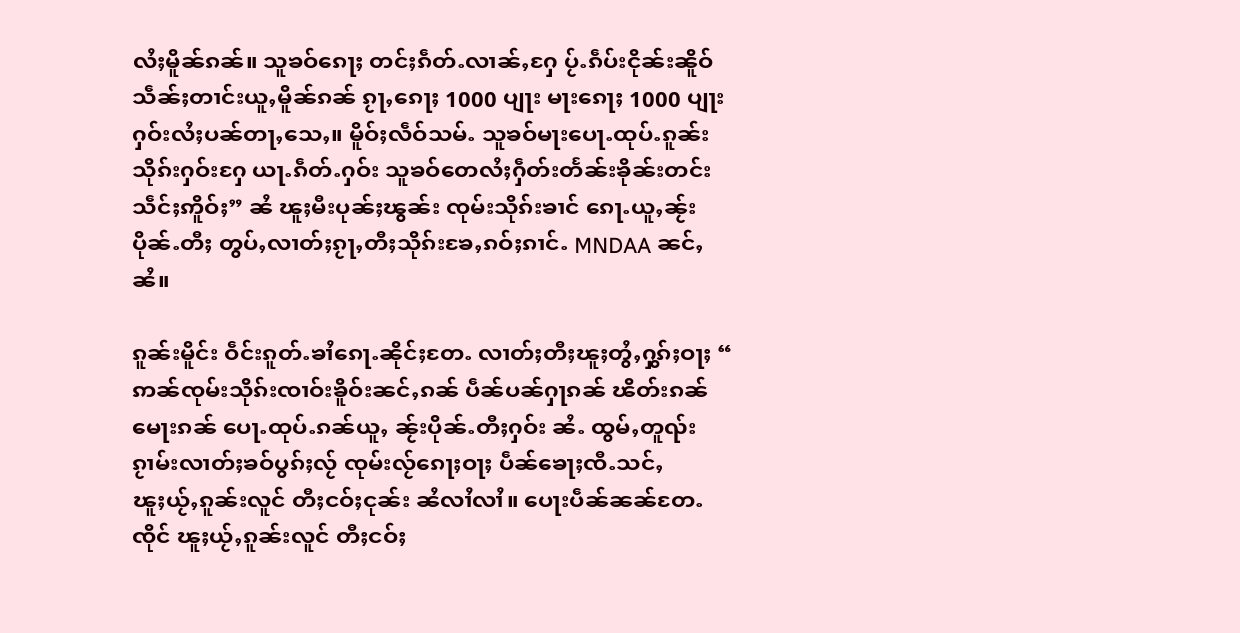လႆႈမိူၼ်ၵၼ်။ သူၶဝ်ၵေႃႈ တင်ႈၵဵတ်ႉလၢၼ်ႇႁႄ ပႂ်ႉၵဵပ်းငိုၼ်းၼိူဝ်သဵၼ်ႈတၢင်းယူႇမိူၼ်ၵၼ် ၵႂႃႇၵေႃႈ 1000 ပျႃး မႃးၵေႃႈ 1000 ပျႃး ႁဝ်းလႆႈပၼ်တႃႇသေႇ။ မိူဝ်ႈလဵဝ်သမ်ႉ သူၶဝ်မႃးပေႃႉထုပ်ႉၵူၼ်း သိုၵ်းႁဝ်းႁႄ ယႃႉၵဵတ်ႉႁဝ်း သူၶဝ်တေလႆႈႁဵတ်းတႅၼ်းၶိုၼ်းတင်းသဵင်ႈဢိူဝ်ႈ” ၼႆ ၽူႈမီးပုၼ်ႈၽွၼ်း ၸုမ်းသိုၵ်းၶၢင် ၵေႃႉယူႇၼႂ်းပိုၼ်ႉတီႈ တွပ်ႇလၢတ်ႈၵႂႃႇတီႈသိုၵ်းၶႄႇၵဝ်ႈၵၢင်ႉ MNDAA ၼင်ႇၼႆ။

ၵူၼ်းမိူင်း ဝဵင်းၵူတ်ႉၶၢႆၵေႃႉၼိုင်ႈတႄႉ လၢတ်ႈတီႈၽူႈတွႆႇႁွၵ်ႈဝႃႈ “ ဢၼ်ၸုမ်းသိုၵ်းၸၢဝ်းၶိူဝ်းၼင်ႇၵၼ် ပဵၼ်ပၼ်ႁႃၵၼ် ၽိတ်းၵၼ် မေႃးၵၼ် ပေႃႉထုပ်ႉၵၼ်ယူႇ ၼႂ်းပိုၼ်ႉတီႈႁဝ်း ၼႆႉ ထွမ်ႇတူၺ်းၵႂၢမ်းလၢတ်ႈၶဝ်ပွၵ်ႈလႂ် ၸုမ်းလႂ်ၵေႃႈဝႃႈ ပဵၼ်ၶေႃႈၸီႉသင်ႇ ၽူႈယႂ်ႇၵူၼ်းလူင် တီႈငဝ်ႈငုၼ်း ၼႆလၢႆလၢႆ။ ပေႃးပဵၼ်ၼၼ်တႄႉၸိုင် ၽူႈယႂ်ႇၵူၼ်းလူင် တီႈငဝ်ႈ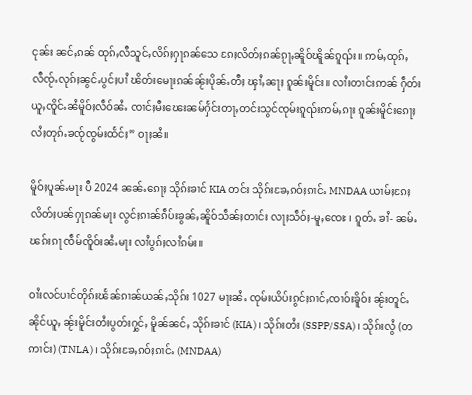ငုၼ်း ၼင်ႇၵၼ် ထုၵ်ႇလီသူင်ႇလိၵ်ႈႁႃၵၼ်သေ ၵႄႈလိတ်ႈၵၼ်ၵႂႃႇၼိူဝ်ၽိူၼ်ၵူၺ်း။ ဢမ်ႇထုၵ်ႇလီၸႂ်ႉလုၵ်ႈၼွင်ႉပွင်ႈပၢႆ ၽိတ်းမေႃးၵၼ်ၼႂ်းပိုၼ်ႉတီႈ ၾၢႆႇၼႃႈ ၵူၼ်းမိူင်း။ လၢႆးတၢင်းဢၼ် ႁဵတ်းယူႇၸိူင်ႉၼႆမိူဝ်ႈလဵဝ်ၼႆႉ ၸၢင်ႈမီးၽေးၼမ်ႁႅင်းတႃႇတင်းသွင်ၸုမ်းၵူၺ်းဢမ်ႇၵႃး ၵူၼ်းမိူင်းၵေႃႈ လႆႈတုၵ်ႉၶၸႂ်ၸွမ်းထႅင်ႈ” ဝႃႈၼႆ။

မိူဝ်ႈပူၼ်ႉမႃး ပီ 2024 ၼၼ်ႉၵေႃႈ သိုၵ်းၶၢင် KIA တင်း သိုၵ်းၶႄႇၵဝ်ႈၵၢင်ႉ MNDAA ယၢမ်ႈၵႄႈလိတ်ႈပၼ်ႁႃၵၼ်မႃး လွင်ႈၵၢၼ်ၵဵပ်းၶွၼ်ႇၼိူဝ်သဵၼ်ႈတၢင်း လႃႈသဵဝ်ႈ-မူႇၸေႊ ၊ ၵူတ်ႉ ၶၢႆ- ၼမ်ႉၽၵ်းၵႃ ၸဵမ်ၸိူဝ်းၼႆႉမႃး လၢႆပွၵ်ႈလၢႆၵမ်း။

ဝၢႆးလင်ပၢင်တိုၵ်းၽႅၼ်ၵၢၼ်ယၼ်ႇသိုၵ်း 1027 မႃးၼႆႉ ၸုမ်းယိပ်းၵွင်ႈၵၢင်ႇၸၢဝ်းၶိူဝ်း ၼႂ်းတူင်ႉၼိုင်ယူႇ ၼႂ်းမိူင်းတႆးပွတ်းႁွင်ႇ မိူၼ်ၼင်ႇ သိုၵ်းၶၢင် (KIA)၊ သိုၵ်းတႆး (SSPP/SSA)၊ သိုၵ်းလွႆ (တဢၢင်း) (TNLA)၊ သိုၵ်းၶႄႇၵဝ်ႈၵၢင်ႉ (MNDAA)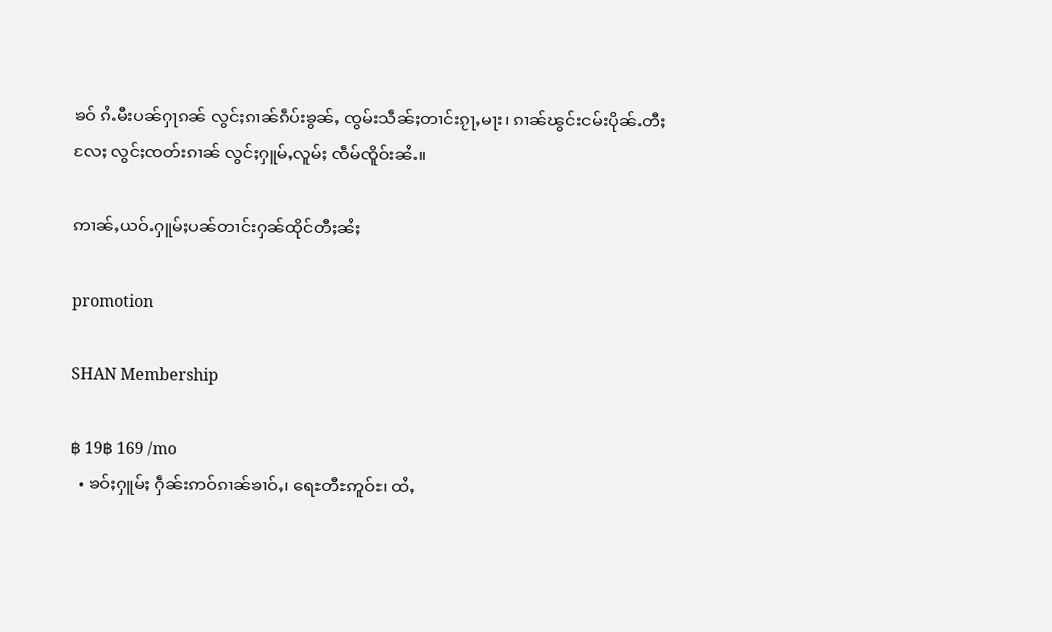ၶဝ် ၵႆႉမီးပၼ်ႁႃၵၼ် လွင်ႈၵၢၼ်ၵဵပ်းၶွၼ်ႇ ၸွမ်းသဵၼ်ႈတၢင်းၵႂႃႇမႃး၊ ၵၢၼ်ၽွင်းငမ်းပိုၼ်ႉတီႈ လႄႈ လွင်ႈၸတ်းၵၢၼ် လွင်ႈႁူမ်ႇလူမ်ႈ ၸဵမ်ၸိူဝ်းၼႆႉ။

ဢၢၼ်ႇယဝ်ႉႁူမ်ႈပၼ်တၢင်းႁၼ်ထိုင်တီႈၼႆႈ

promotion

SHAN Membership

฿ 19฿ 169 /mo
  • ၶဝ်ႈႁူမ်ႈ ႁဵၼ်းဢဝ်ၵၢၼ်ၶၢဝ်ႇ၊ ရေႊတီႊဢူဝ်ႊ၊ ထႆႇ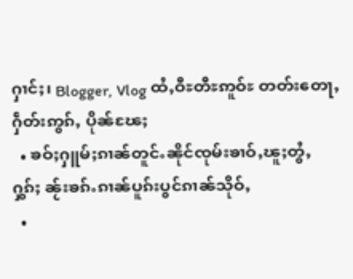ႁၢင်ႈ၊ Blogger, Vlog ထႆႇဝီႊတီႊဢူဝ်ႊ တတ်းတေႃႇ ႁဵတ်းဢွၵ်ႇ ပိုၼ်ၽႄႈ
  • ၶဝ်ႈႁူမ်ႈၵၢၼ်တူင်ႉၼိုင်ၸုမ်းၶၢဝ်ႇၽူႈတွႆႇႁွၵ်ႈ ၼႂ်းၶၵ်ႉၵၢၼ်ပူၵ်းပွင်ၵၢၼ်သိုဝ်ႇ
  •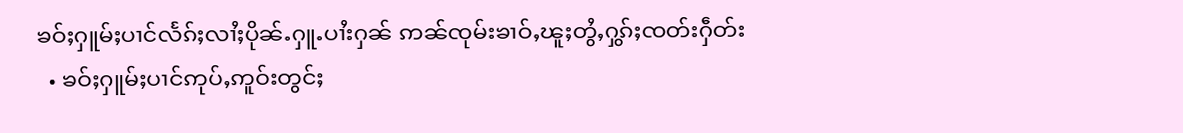ၶဝ်ႈႁူမ်ႈပၢင်လႅၵ်ႈလၢႆႈပိုၼ်ႉႁူႉပၢႆးႁၼ် ဢၼ်ၸုမ်းၶၢဝ်ႇၽူႈတွႆႇႁွၵ်ႈၸတ်းႁဵတ်း
  • ၶဝ်ႈႁူမ်ႈပၢင်ဢုပ်ႇဢူဝ်းတွင်ႈ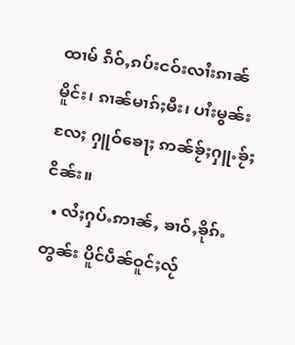ထၢမ် ၵဵဝ်ႇၵပ်းငဝ်းလၢႆးၵၢၼ်မိူင်း၊ ၵၢၼ်မၢၵ်ႈမီး၊ ပၢႆးမွၼ်း လႄႈ ႁူဝ်ၶေႃႈ ဢၼ်ၶႂ်ႈႁူႉၶႂ်ႈငိၼ်း။
  • လႆႈႁပ်ႉဢၢၼ်ႇ ၶၢဝ်ႇၶိုၵ်ႉတွၼ်း ပိူင်ပဵၼ်ဝူင်ႈလႂ်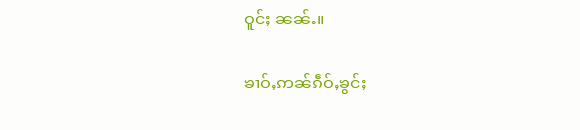ဝူင်ႈ ၼၼ်ႉ။

ၶၢဝ်ႇဢၼ်ၵဵဝ်ႇၶွင်ႈ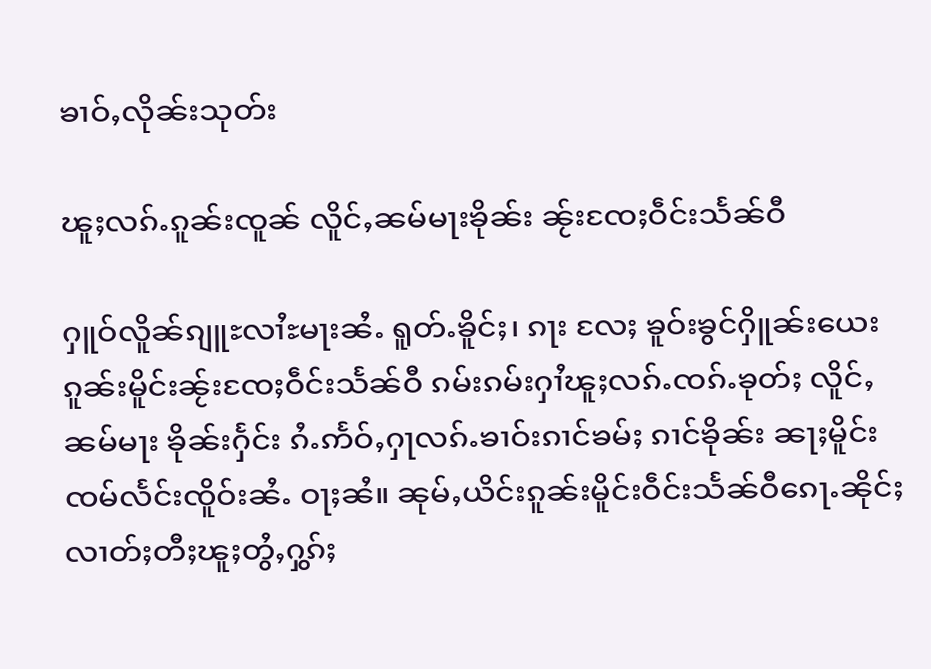ၶၢဝ်ႇလိုၼ်းသုတ်း

ၽူႈလၵ်ႉၵူၼ်းၸူၼ် လိူင်ႇၼမ်မႃးၶိုၼ်း ၼႂ်းၸႄႈဝဵင်းသႅၼ်ဝီ

ႁူဝ်လိူၼ်ၵျူႊလၢႆႊမႃးၼႆႉ ရူတ်ႉၶိူင်ႈ၊ ၵႃး လႄႈ ၶူဝ်းၶွင်ႁိူၼ်းယေး ၵူၼ်းမိူင်းၼႂ်းၸႄႈဝဵင်းသႅၼ်ဝီ ၵမ်းၵမ်းႁၢႆၽူႈလၵ်ႉၸၵ်ႉၶုတ်ႈ လိူင်ႇၼမ်မႃး ၶိုၼ်းႁႅင်း ၵႆႉဢႅဝ်ႇႁႃလၵ်ႉၶၢဝ်းၵၢင်ၶမ်ႈ ၵၢင်ၶိုၼ်း ၼႃႈမိူင်းၸမ်လႅင်းၸိူဝ်းၼႆႉ ဝႃႈၼႆ။ ၼုမ်ႇယိင်းၵူၼ်းမိူင်းဝဵင်းသႅၼ်ဝီၵေႃႉၼိုင်ႈလၢတ်ႈတီႈၽူႈတွႆႇႁွၵ်ႈ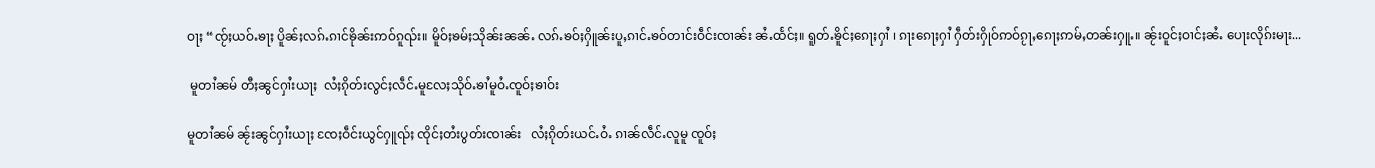ဝႃႈ “ၸႂ်ႈယဝ်ႉၶႃႈ ပိူၼ်ႈလၵ်ႉၵၢင်ၶိုၼ်းဢဝ်ၵူၺ်း။ မိူဝ်ႈၶမ်ႈသိုၼ်းၼၼ်ႉ လၵ်ႉၶဝ်ႈႁိူၼ်းပူႇၵၢင်ႉၶဝ်တၢင်းဝဵင်းၸၢၼ်း ၼႆႉထႅင်ႈ။ ရူတ်ႉၶိူင်ႈၵေႃႈႁၢႆ ၊ ၵႃးၵေႃႈႁၢႆ ႁဵတ်းႁိုဝ်ဢဝ်ၵႂႃႇၵေႃႈဢမ်ႇတၼ်းႁူႉ။ ၼႂ်းဝူင်ႈဝၢင်ႈၼႆႉ ပေႃးလိုၵ်းမႃး...

 မူတၢႆၼမ် တီႈၼွင်ႁၢႆးယႃႈ  လႆႈၵိုတ်းလွင်ႈလဵင်ႉမူလႄႈသိုဝ်ႉၶၢႆမူဝႆႉၸူဝ်ႈၶၢဝ်း

မူတၢႆၼမ် ၼႂ်းၼွင်ႁၢႆးယႃႈ ၸႄႈဝဵင်းယွင်ႁူၺ်ႈ ၸိုင်ႈတႆးပွတ်းၸၢၼ်း   လႆႈၵိုတ်းယင်ႉဝႆႉ ၵၢၼ်လဵင်ႉလူမူ ၸူဝ်ႈ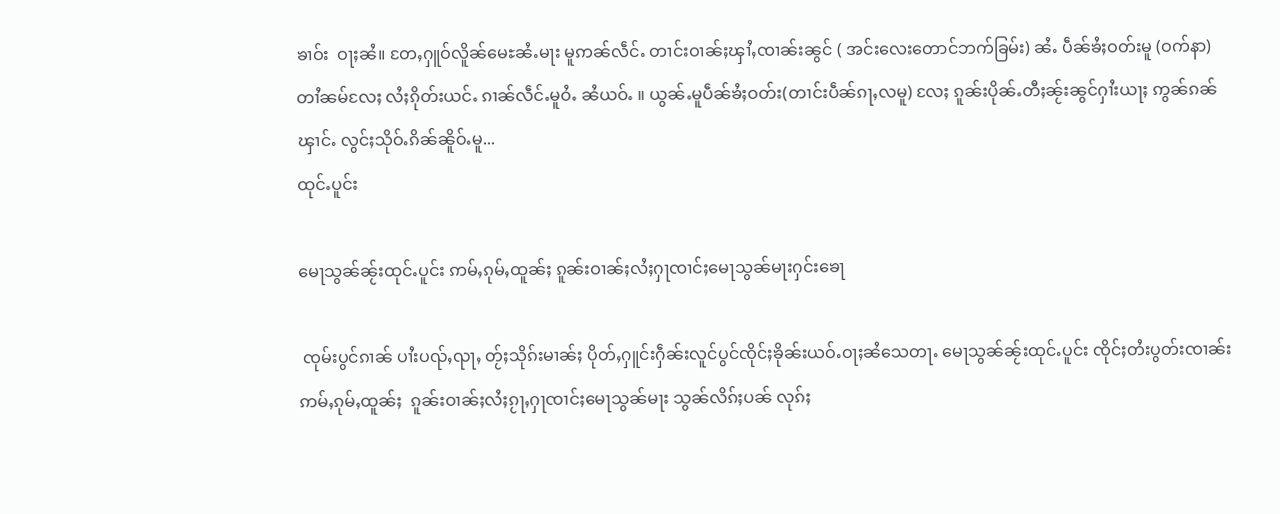ၶၢဝ်း  ဝႃႈၼႆ။ တႄႇႁူဝ်လိူၼ်မေႊၼႆႉမႃး မူဢၼ်လဵင်ႉ တၢင်းဝၢၼ်ႈၾၢႆႇၸၢၼ်းၼွင် ( အင်းလေးတောင်ဘက်ခြမ်း) ၼႆႉ ပဵၼ်ၶႆႈဝတ်းမူ (ဝက်နာ) တၢႆၼမ်လႄႈ လႆႈၵိုတ်းယင်ႉ ၵၢၼ်လဵင်ႉမူဝႆႉ ၼႆယဝ်ႉ ။ ယွၼ်ႉမူပဵၼ်ၶႆႈဝတ်း(တၢင်းပဵၼ်ၵႃႇလမူ) လႄႈ ၵူၼ်းပိုၼ်ႉတီႈၼႂ်းၼွင်ႁၢႆးယႃႈ ဢွၼ်ၵၼ်ၾၢင်ႉ လွင်ႈသိုဝ်ႉၵိၼ်ၼိူဝ်ႉမူ...
ထုင်ႉပူင်း

မေႃသွၼ်ၼႂ်းထုင်ႉပူင်း ဢမ်ႇၵုမ်ႇထူၼ်ႈ ၵူၼ်းဝၢၼ်ႈလႆႈႁႃၸၢင်ႈမေႃသွၼ်မႃးႁင်းၶေႃ

 ၸုမ်းပွင်ၵၢၼ် ပၢႆးပၺ်ႇၺႃႇ တႂ်ႈသိုၵ်းမၢၼ်ႈ ပိုတ်ႇႁူင်းႁဵၼ်းလူင်ပွင်ၸိုင်ႈၶိုၼ်းယဝ်ႉဝႃႈၼႆသေတႃႉ မေႃသွၼ်ၼႂ်းထုင်ႉပူင်း ၸိုင်ႈတႆးပွတ်းၸၢၼ်း ဢမ်ႇၵုမ်ႇထူၼ်ႈ  ၵူၼ်းဝၢၼ်ႈလႆႈၵႂႃႇႁႃၸၢင်ႈမေႃသွၼ်မႃး သွၼ်လိၵ်ႈပၼ် လုၵ်ႈ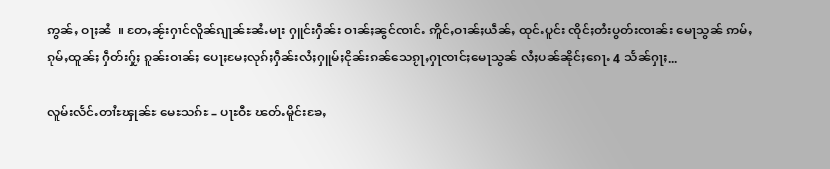ဢွၼ်ႇ ဝႃႈၼႆ  ။ တႄႇၼႂ်းႁၢင်လိူၼ်ၵျႃၼ်ႊၼႆႉမႃး ႁူင်းႁဵၼ်း ဝၢၼ်ႈၼွင်ၸၢင်ႉ ဢိူင်ႇဝၢၼ်ႈယဵၼ်ႇ ထုင်ႉပူင်း ၸိုင်ႈတႆးပွတ်းၸၢၼ်း မေႃသွၼ် ဢမ်ႇၵုမ်ႇထူၼ်ႈ ႁဵတ်းႁႂ်ႈ ၵူၼ်းဝၢၼ်ႈ ပေႃႈမႄႈလုၵ်ႈႁဵၼ်းလႆႈႁူမ်ႈငိုၼ်းၵၼ်သေၵႂႃႇႁႃၸၢင်ႈမေႃသွၼ် လႆႈပၼ်ၼိုင်ႈၵေႃႉ 4 သႅၼ်ႁႃႈ...

လူမ်းလႅင်ႉတၢႆႊၾုၼ်ႊ မေႊသၵ်ႊ – ပႃႊဝီႊ ၽတ်ႉမိူင်းၶႄႇ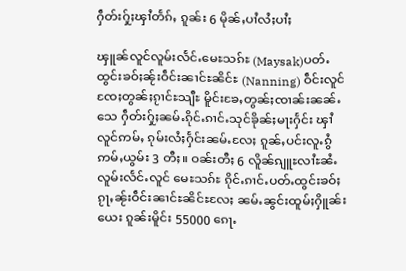ႁဵတ်းႁႂ်ႈၾၢႆတႅၵ်ႇ ၵူၼ်း 6 မိုၼ်ႇပၢႆလႆႈပၢႆႈ

ၾူၼ်လူင်လူမ်းလႅင်ႉမေႊသၵ်ႊ (Maysak)ပတ်ႉထွင်းၶဝ်ႈၼႂ်းဝဵင်းၼၢင်ႊၼိင်ႊ (Nanning) ဝဵင်းလူင် ၸႄႈတွၼ်ႈၵႂၢင်ႊသျီႊ မိူင်းၶႄႇတွၼ်ႈၸၢၼ်းၼၼ်ႉသေ ႁဵတ်းႁႂ်ႈၼမ်ႉၵိုင်ႉၵၢင်ႉသုင်ၶိုၼ်ႈမႃးႁႅင်း ၾၢႆလူင်ဢမ်ႇ ၵုမ်းလႆႈႁႅင်းၼမ်ႉလႄႈ ၵူၼ်ႇပင်းလူႉၵွႆ ဢမ်ႇယွမ်း 3 တီႈ။ ဝၼ်းတီႈ 6 လိူၼ်ၵျူႊလၢႆႊၼႆႉ လူမ်းလႅင်ႉလူင် မေႊသၵ်ႊ ၵိုင်ႉၵၢင်ႉပတ်ႉထွင်းၶဝ်ႈၵႂႃႇၼႂ်းဝဵင်းၼၢင်ႊၼိင်ႊလႄႈ ၼမ်ႉၼွင်းထူမ်ႈႁိူၼ်းယေး ၵူၼ်းမိူင်း 55000 ၵေႃႉ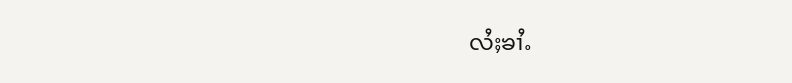လႆႈၶၢႆႉ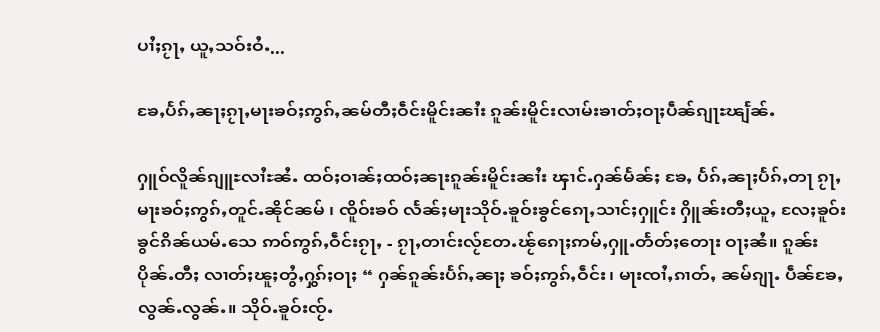ပၢႆႈၵႂႃႇ ယူႇသဝ်းဝႆႉ...

ၶႄႇပႅၵ်ႇၼႃႈၵႂႃႇမႃးၶဝ်ႈဢွၵ်ႇၼမ်တီႈဝဵင်းမိူင်းၼၢႆး ၵူၼ်းမိူင်းလၢမ်းၶၢတ်ႈဝႃႈပဵၼ်ၵျႃႊၽျႅၼ်ႉ

ႁူဝ်လိူၼ်ၵျူႊလၢႆႊၼႆႉ ထဝ်ႈဝၢၼ်ႈထဝ်ႈၼႃးၵူၼ်းမိူင်းၼၢႆး ၾၢင်ႉႁၼ်မႅၼ်ႈ ၶႄႇ ပႅၵ်ႇၼႃႈပႅၵ်ႇတႃ ၵႂႃႇမႃးၶဝ်ႈဢွၵ်ႇတူင်ႉၼိုင်ၼမ် ၊ ၸိူဝ်းၶဝ် လႅၼ်ႈမႃးသိုဝ်ႉၶူဝ်းၶွင်ၵေႃႇသၢင်ႈႁူင်း ႁိူၼ်းတီႈယူႇ လႄႈၶူဝ်းၶွင်ၵိၼ်ယမ်ႉသေ ဢဝ်ဢွၵ်ႇဝဵင်းၵႂႃႇ - ၵႂႃႇတၢင်းလႂ်တႄႉၽႂ်ၵေႃႈဢမ်ႇႁူႉတႅတ်ႈတေႃး ဝႃႈၼႆ။ ၵူၼ်းပိုၼ်ႉတီႈ လၢတ်ႈၽူႈတွႆႇႁွၵ်ႈဝႃႈ “ ႁၼ်ၵူၼ်းပႅၵ်ႇၼႃႈ ၶဝ်ႈဢွၵ်ႇဝဵင်း၊ မႃးၸၢႆႇၵၢတ်ႇ ၼမ်ၵျႃႉ ပဵၼ်ၶႄႇလွၼ်ႉလွၼ်ႉ။ သိုဝ်ႉၶူဝ်းၸႂ်ႉ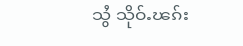သွႆ သိုဝ်ႉၽၵ်း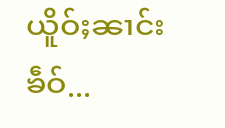ယိူဝ်ႈၼၢင်းၶဵဝ်...